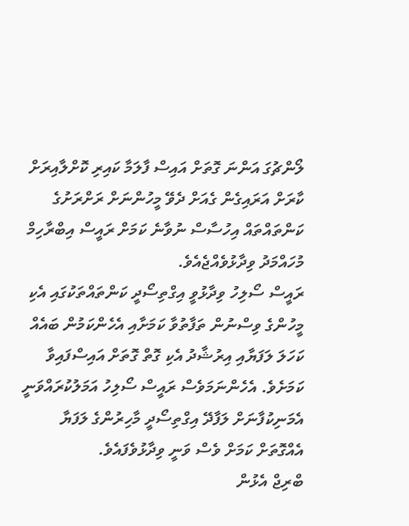ލޯންޗުގަ އަންނަ ގޮތަށް އައިސް ފާލަމާ ކައިރި ކޮށްލާއިރަށް ކާރަށް އަރައިގެން ގެއަށް ދެވޭ މީހުންނަށް ރަށްރަށުގެ ކަންތައްތައް އިހުސާސް ނުވާނެ ކަމަށް ރައީސް އިބްރާހިމް މުހައްމަދު ވިދާޅުވެއްޖެއެވެ.
ރައީސް ސޯލިހު ވިދާޅުވީ އިގްތިސޯދީ ކަންތައްތަކުގައި އެކި މީހުންގެ ވިސްނުން ތަފާތުވާ ކަމަށާއި އެހެންކަމުން ބައެއް ކަހަލަ ލަފަޔާއި އިރުޝާދު އެކި ގޮތް ގޮތަށް އައިސްފައިވާ ކަމަށެވެ. އެހެންނަމަވެސް ރައީސް ސޯލިހު އަމަލުކުރައްވަނީ އެމަނިކުފާނަށް ލަފާދޭ އިގްތިސޯދީ މާހިރުންގެ ލަފަޔާ އެއްގޮތަށް ކަމަށް ވެސް ވަނީ ވިދާޅުވެފައެވެ.
ބްރިޖް އެޅުން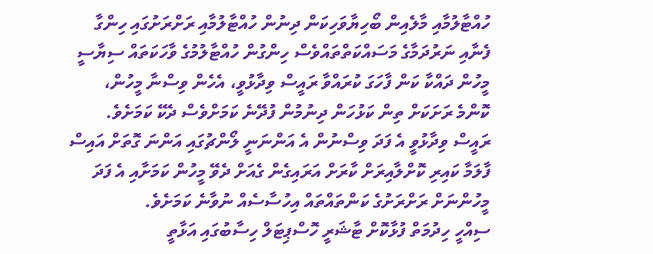ހުއްޓާލުމާއި މާލެއިން ބޯހިޔާވަހިކަން ދިނުން ހުއްޓާލުމާއި ރަށްރަށުގައި ހިންގާ ފެނާއި ނަރުދަމާގެ މަސައްކަތްތައްވެސް ހިންގުން ހުއްޓާލުމުގެ ވާހަކަތައް ސިޔާސީ މީހުން ދައްކާ ކަން ފާހަގަ ކުރައްވާ ރައީސް ވިދާޅުވީ، އެހެން ވިސްނާ މީހުން، ކޮންމެ ރަށަކަށް ތިން ކަޅުހަން ދިނުމުން ފުދޭނެ ކަމަށްވެސް ދެކޭ ކަމަށެވެ.
ރައީސް ވިދާޅުވީ އެ ފަދަ ވިސްނުން އެ އަންނަނީ ލޯންޗުގައި އަންނަ ގޮތަށް އައިސް ފާލަމާ ކައިރި ކޮށްލާއިރަށް ކާރަށް އަރައިގެން ގެއަށް ދެވޭ މީހުން ކަމަށާއި އެ ފަދަ މީހުންނަށް ރަށްރަށުގެ ކަންތައްތައް އިހުސާސެއް ނުވާނެ ކަމަށެވެ.
ސިއްހީ ހިދުމަތް ފުޅާކޮށް ޓާޝަރީ ހޮސްޕިޓަލް ހިސާބުގައި އަޅާތީ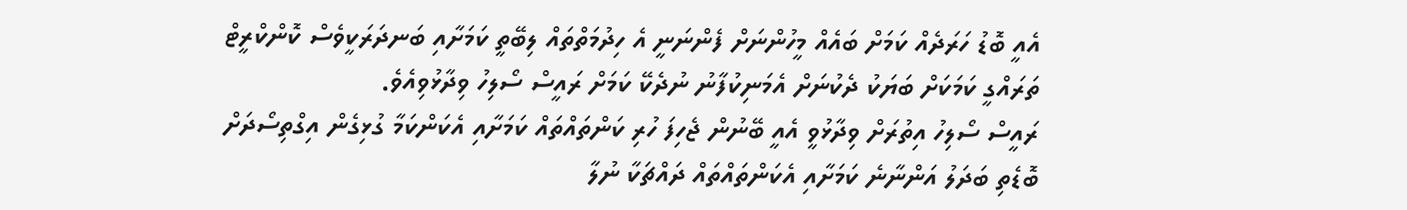އެއީ ބޮޑު ހަރަދެއް ކަމަށް ބައެއް މީހުންނަށް ފެންނަނީ އެ ހިދުމަތްތައް ލިބޭތީ ކަމަށާއި ބަނދަރަކީވެސް ކޮންކްރީޓް ތަރައްގީ ކަމަކަށް ބަޔަކު ދެކުނަށް އެމަނިކުފާނު ނުދެކޭ ކަމަށް ރައީސް ސޯލިހު ވިދާޅުވިއެވެ.
ރައީސް ސޯލިހު އިތުރަށް ވިދާޅުވީ އެއީ ބޭނުން ޖެހިފަ ހުރި ކަންތައްތައް ކަމަށާއި އެކަންކަމާ ގުޅިގެން އިގްތިސޯދަށް ބޮޑެތި ބަދަލު އަންނާނެ ކަމަށާއި އެކަންތައްތައް ދައްޗަކާ ނުލާ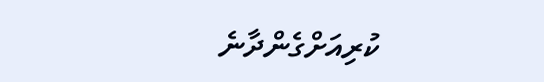ކުރިއަށްގެންދާނެ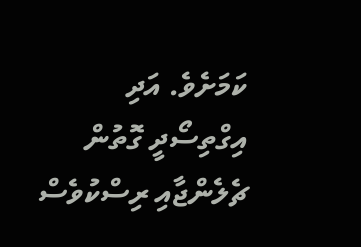ކަމަށެވެ. އަދި އިގްތިސޯދީ ގޮތުން ޗެލެންޖާއި ރިސްކުވެސް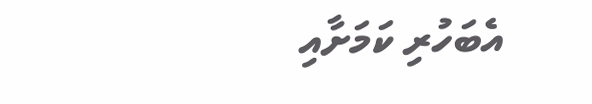އެބަހުރި ކަމަށާއި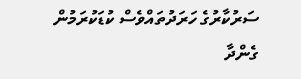ސަރުކާރުގެ ހަރަދުތައްވެސް ކުޑަކުރަމުން ގެންދާ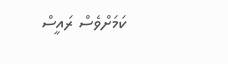ކަމަށްވެސް ރައީސް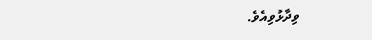ވިދާޅުވިއެވެ.